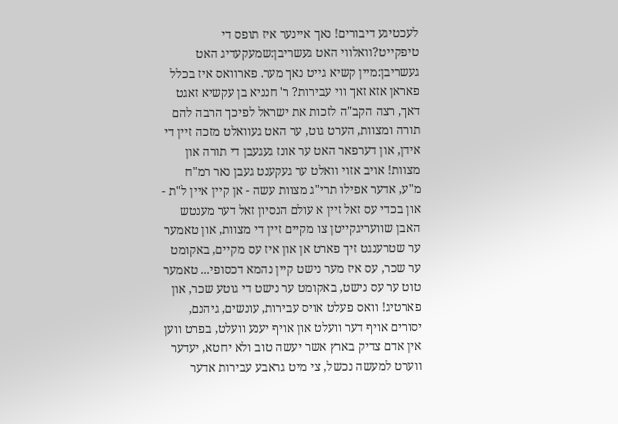לעכטיגע דיבורים! נאך איינער איז תופס די טיפקייט?וואלווי האט געשריבן:שמעקעדיג האט געשריבן:מיין קשיא גייט נאך מער. פארוואס איז בכלל פאראן אזא זאך ווי עבירות? ר' חנניא בן עקשיא זאגט דאך, רצה הקב"ה לזכות את ישראל לפיכך הרבה להם תורה ומצוות, הערט גוט, ער האט געוואלט מזכה זיין די אידן, און דערפאר האט ער אונז געגעבן די תורה און מצוות! אויב אזוי וואלט ער געקענט געבן נאר רמ"ח מ"ע, אדער אפילו תרי"ג מצוות עשה - אן קיין איין ל"ת - און בכדי עס זאל זיין א עולם הנסיון זאל דער מענטש האבן שוועריגקייטן צו מקיים זיין די מצוות, און טאמער ער שטרענגט זיך פארט אן און איז עס מקיים, באקומט ער שכר, עס איז מער נישט קיין נהמא דכסופי... טאמער טוט ער עס נישט, באקומט ער נישט די גוטע שכר, און פארטיג! וואס פעלט אויס עבירות, עונשים, גיהנם, יסורים אויף דער וועלט און אויף יענע וועלט, בפרט ווען אין אדם צדיק בארץ אשר יעשה טוב ולא יחטא, יעדער ווערט למעשה נכשל, צי מיט גראבע עבירות אדער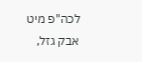לכה"פ מיט אבק גזל,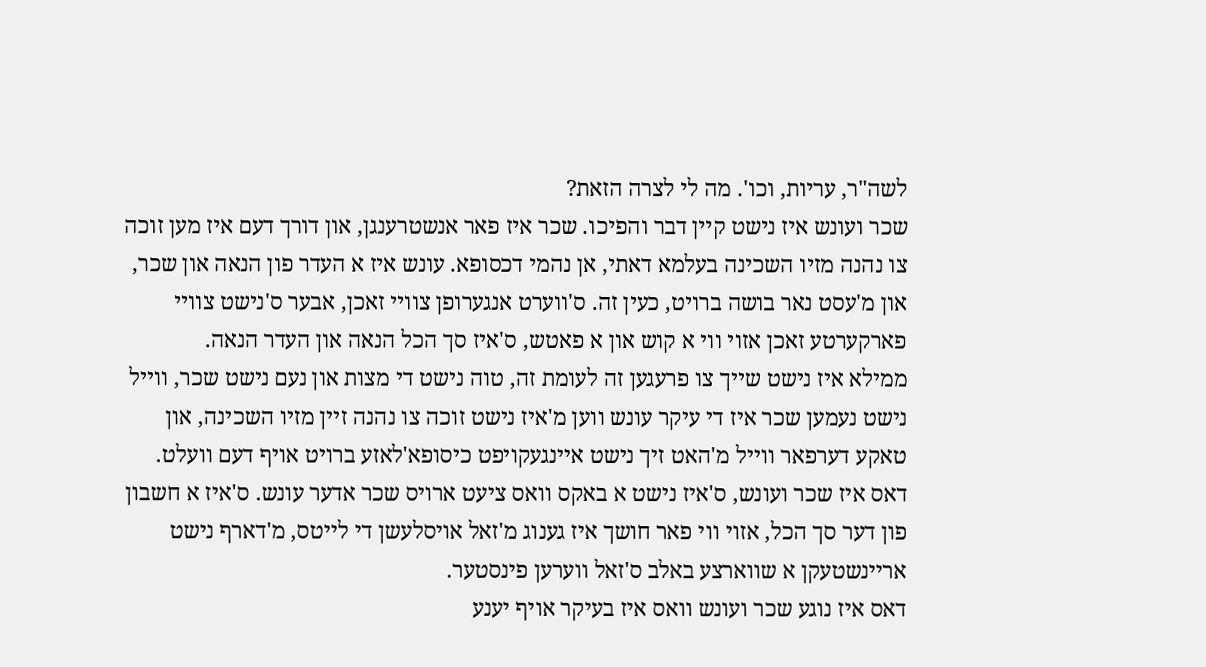לשה"ר, עריות, וכו'. מה לי לצרה הזאת?
שכר ועונש איז נישט קיין דבר והפיכו. שכר איז פאר אנשטרענגן, און דורך דעם איז מען זוכה צו נהנה מזיו השכינה בעלמא דאתי, אן נהמי דכסופא. עונש איז א העדר פון הנאה און שכר, און מ'עסט נאר בושה ברויט, כעין זה. ס'ווערט אנגערופן צוויי זאכן, אבער ס'נישט צוויי פארקערטע זאכן אזוי ווי א קוש און א פאטש, ס'איז סך הכל הנאה און העדר הנאה.
ממילא איז נישט שייך צו פרעגען זה לעומת זה, טוה נישט די מצות און נעם נישט שכר, ווייל נישט נעמען שכר איז די עיקר עונש ווען מ'איז נישט זוכה צו נהנה זיין מזיו השכינה, און טאקע דערפאר ווייל מ'האט זיך נישט איינגעקויפט כיסופא'לאזע ברויט אויף דעם וועלט.
דאס איז שכר ועונש, ס'איז נישט א באקס וואס ציעט ארויס שכר אדער עונש. ס'איז א חשבון פון דער סך הכל, אזוי ווי פאר חושך איז גענוג מ'זאל אויסלעשן די לייטס, מ'דארף נישט אריינשטעקן א שווארצע באלב ס'זאל ווערען פינסטער.
דאס איז נוגע שכר ועונש וואס איז בעיקר אויף יענע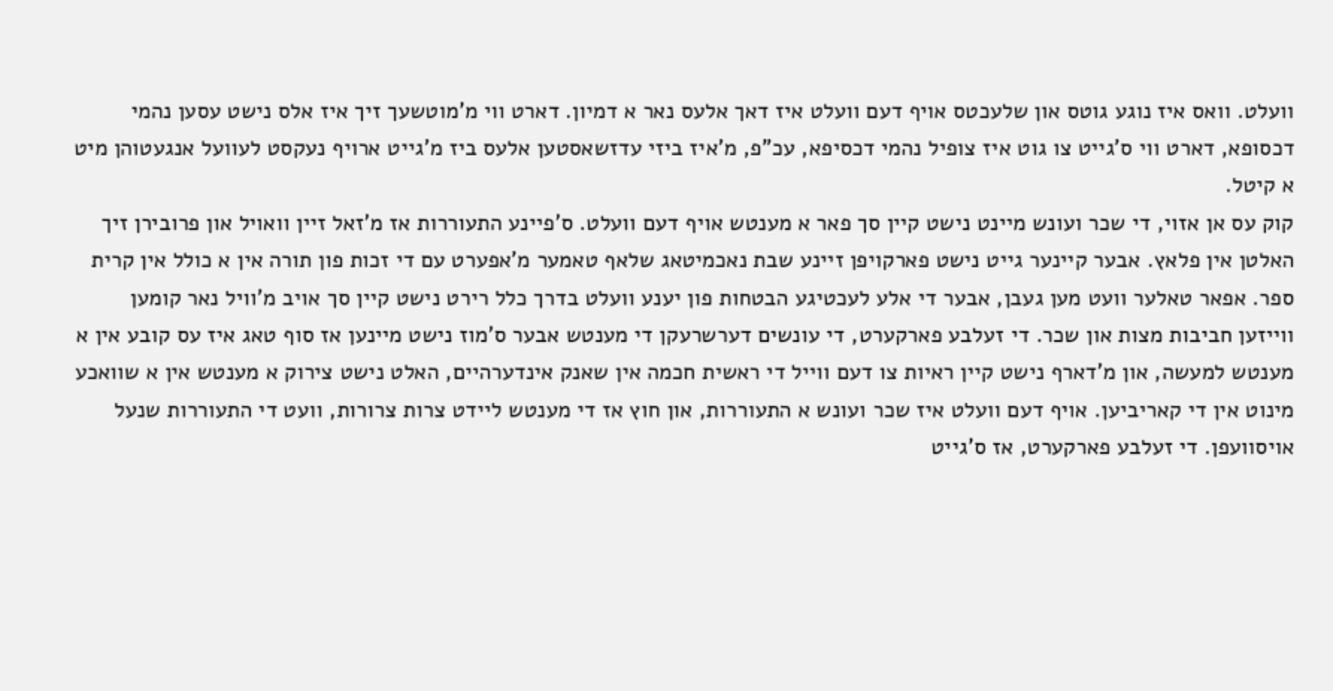וועלט. וואס איז נוגע גוטס און שלעכטס אויף דעם וועלט איז דאך אלעס נאר א דמיון. דארט ווי מ'מוטשעך זיך איז אלס נישט עסען נהמי דכסופא, דארט ווי ס'גייט צו גוט איז צופיל נהמי דכסיפא, עכ"פ, מ'איז ביזי עדזשאסטען אלעס ביז מ'גייט ארויף נעקסט לעוועל אנגעטוהן מיט א קיטל.
קוק עס אן אזוי, די שכר ועונש מיינט נישט קיין סך פאר א מענטש אויף דעם וועלט. ס'פיינע התעוררות אז מ'זאל זיין וואויל און פרובירן זיך האלטן אין פלאץ. אבער קיינער גייט נישט פארקויפן זיינע שבת נאכמיטאג שלאף טאמער מ'אפערט עם די זכות פון תורה אין א כולל אין קרית ספר. אפאר טאלער וועט מען געבן, אבער די אלע לעכטיגע הבטחות פון יענע וועלט בדרך כלל רירט נישט קיין סך אויב מ'וויל נאר קומען ווייזען חביבות מצות און שכר. די זעלבע פארקערט, די עונשים דערשרעקן די מענטש אבער ס'מוז נישט מיינען אז סוף טאג איז עס קובע אין א מענטש למעשה, און מ'דארף נישט קיין ראיות צו דעם ווייל די ראשית חכמה אין שאנק אינדערהיים, האלט נישט צירוק א מענטש אין א שוואכע מינוט אין די קאריביען. אויף דעם וועלט איז שכר ועונש א התעוררות, און חוץ אז די מענטש ליידט צרות צרורות, וועט די התעוררות שנעל אויסוועפן. די זעלבע פארקערט, אז ס'גייט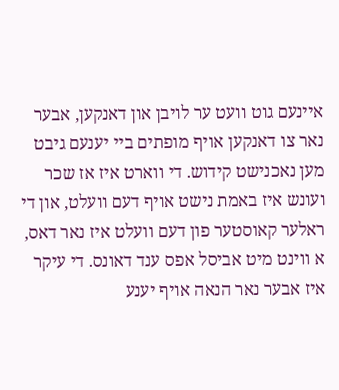איינעם גוט וועט ער לויבן און דאנקען, אבער נאר צו דאנקען אויף מופתים ביי יענעם גיבט מען נאכנישט קידוש. די ווארט איז אז שכר ועונש איז באמת נישט אויף דעם וועלט, און די ראלער קאוסטער פון דעם וועלט איז נאר דאס, א ווינט מיט אביסל אפס ענד דאונס. די עיקר איז אבער נאר הנאה אויף יענע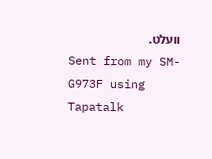וועלט.
Sent from my SM-G973F using Tapatalk